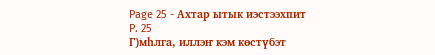Page 25 - Ахтар ытык иэстээхпит
P. 25
Г)мһлга, иллэҥ кэм көстүбэт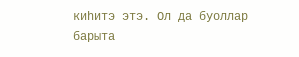киһитэ этэ. Ол да буоллар барыта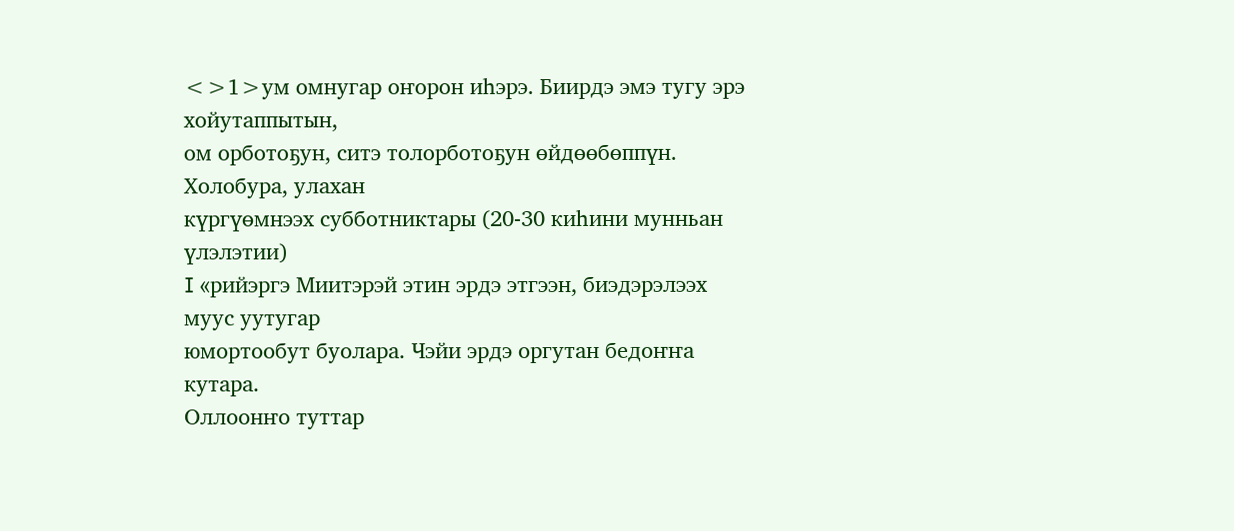<>1>ум омнугар оҥорон иһэрэ. Биирдэ эмэ тугу эрэ хойутаппытын,
ом орботоҕун, ситэ толорботоҕун өйдөөбөппүн. Холобура, улахан
күргүөмнээх субботниктары (20-30 киһини мунньан үлэлэтии)
I «рийэргэ Миитэрэй этин эрдэ этгээн, биэдэрэлээх муус уутугар
юмортообут буолара. Чэйи эрдэ оргутан бедоҥҥа кутара.
Оллоонҥо туттар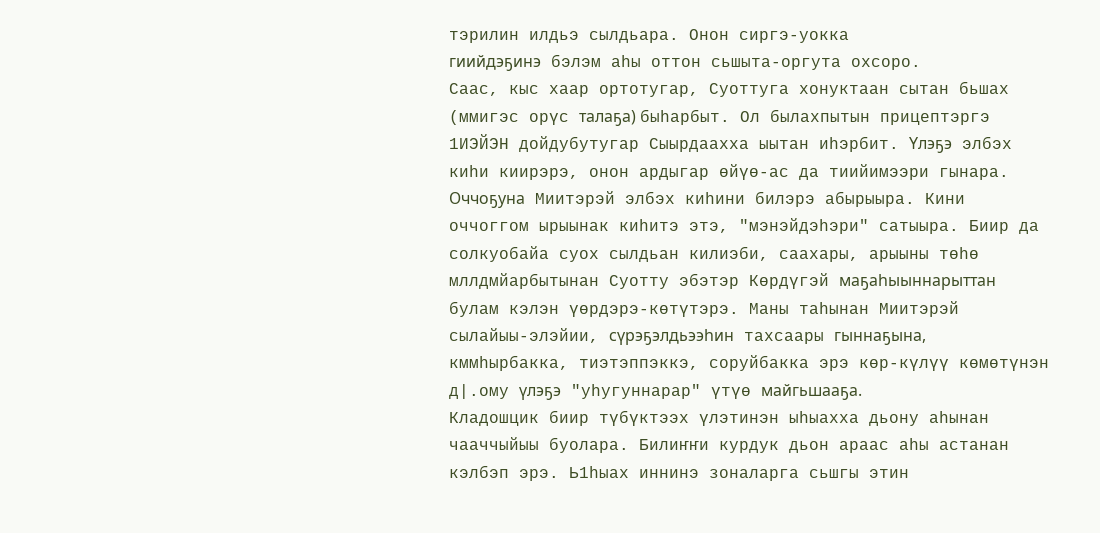тэрилин илдьэ сылдьара. Онон сиргэ-уокка
гиийдэҕинэ бэлэм аһы оттон сьшыта-оргута охсоро.
Саас, кыс хаар ортотугар, Суоттуга хонуктаан сытан бьшах
(ммигэс орүс талаҕа) быһарбыт. Ол былахпытын прицептэргэ
1ИЭЙЭН дойдубутугар Сыырдаахха ыытан иһэрбит. Үлэҕэ элбэх
киһи киирэрэ, онон ардыгар өйүө-ас да тиийимээри гынара.
Оччоҕуна Миитэрэй элбэх киһини билэрэ абырыыра. Кини
оччоггом ырыынак киһитэ этэ, "мэнэйдэһэри" сатыыра. Биир да
солкуобайа суох сылдьан килиэби, саахары, арыыны төһө
мллдмйарбытынан Суотту эбэтэр Көрдүгэй маҕаһыыннарыттан
булам кэлэн үөрдэрэ-көтүтэрэ. Маны таһынан Миитэрэй
сылайыы-элэйии, сүрэҕэлдьээһин тахсаары гыннаҕына,
кммһырбакка, тиэтэппэккэ, соруйбакка эрэ көр-күлүү көмөтүнэн
д|.ому үлэҕэ "уһугуннарар" үтүө майгьшааҕа.
Кладошцик биир түбүктээх үлэтинэн ыһыахха дьону аһынан
чааччыйыы буолара. Билиҥҥи курдук дьон араас аһы астанан
кэлбэп эрэ. Ь1һыах иннинэ зоналарга сьшгы этин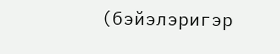(бэйэлэригэр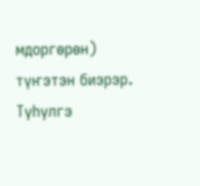мдоргөрөн) түҥэтэн биэрэр. Түһүлгэ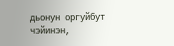дьонун оргуйбут чэйинэн,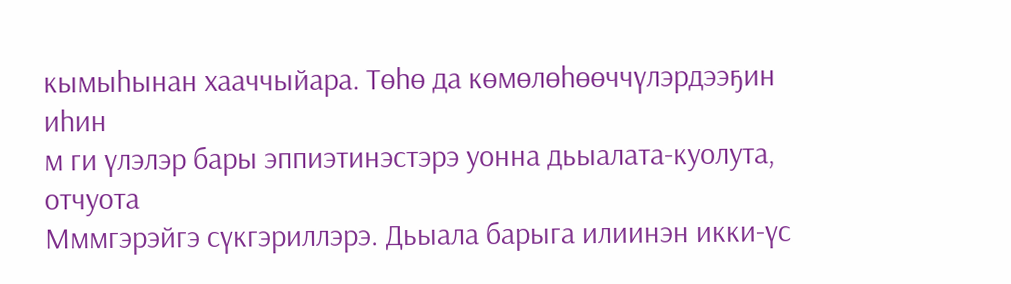кымыһынан хааччыйара. Төһө да көмөлөһөөччүлэрдээҕин иһин
м ги үлэлэр бары эппиэтинэстэрэ уонна дьыалата-куолута, отчуота
Мммгэрэйгэ сүкгэриллэрэ. Дьыала барыга илиинэн икки-үс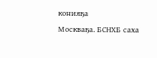конияҕа
Москваҕа. БСНХБ саха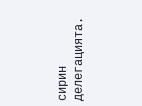сирин делегацията.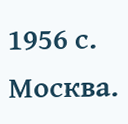1956 с.
Москва.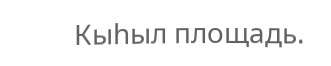Кыһыл площадь.